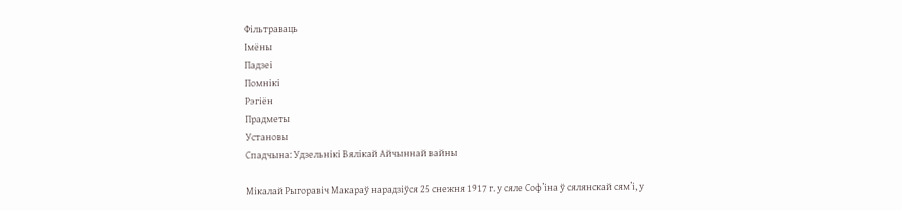Фільтраваць
Імёны
Падзеі
Помнікі
Рэгіён
Прадметы
Установы
Спадчына: Удзельнікі Вялікай Айчыннай вайны

Мікалай Рыгоравіч Макараў нарадзіўся 25 снежня 1917 г. у сяле Соф’іна ў сялянскай сям’і, у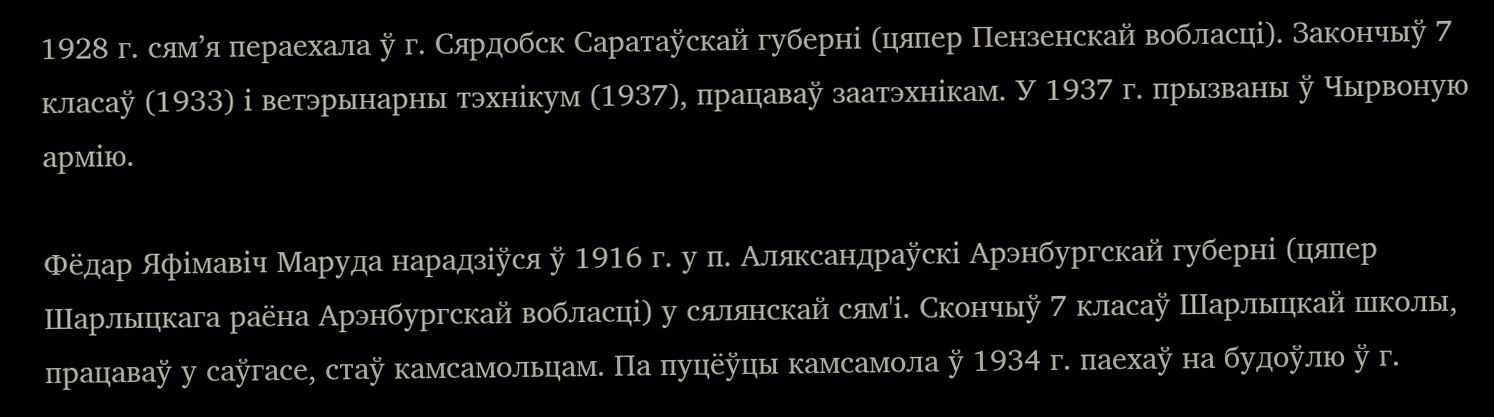1928 г. сям’я пераехала ў г. Сярдобск Саратаўскай губерні (цяпер Пензенскай вобласці). Закончыў 7 класаў (1933) і ветэрынарны тэхнікум (1937), працаваў заатэхнікам. У 1937 г. прызваны ў Чырвоную армію.

Фёдар Яфімавіч Маруда нарадзіўся ў 1916 г. у п. Аляксандраўcкі Арэнбургскай губерні (цяпер Шарлыцкага раёна Арэнбургскай вобласці) у сялянскай сям'і. Скончыў 7 класаў Шарлыцкай школы, працаваў у саўгасе, стаў камсамольцам. Па пуцёўцы камсамола ў 1934 г. паехаў на будоўлю ў г.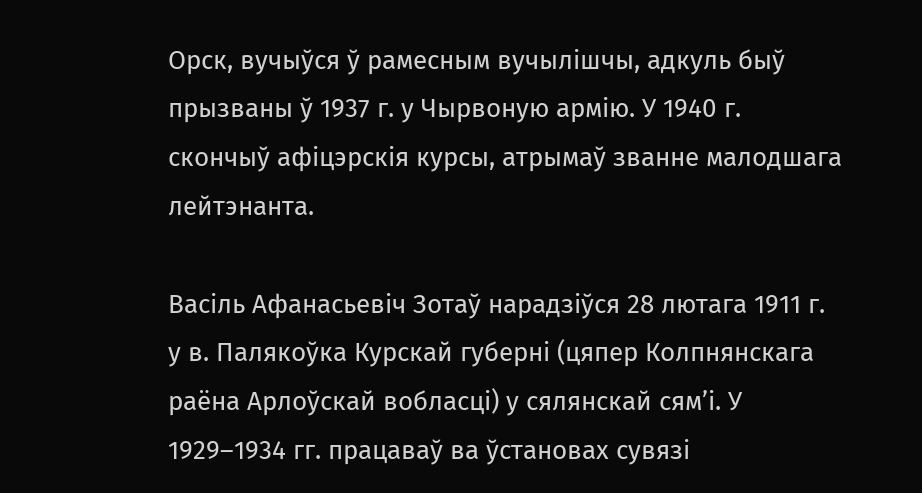Орск, вучыўся ў рамесным вучылішчы, адкуль быў прызваны ў 1937 г. у Чырвоную армію. У 1940 г. скончыў афіцэрскія курсы, атрымаў званне малодшага лейтэнанта.

Васіль Афанасьевіч Зотаў нарадзіўся 28 лютага 1911 г. у в. Палякоўка Курскай губерні (цяпер Колпнянскага раёна Арлоўскай вобласці) у сялянскай сям’і. У 1929–1934 гг. працаваў ва ўстановах сувязі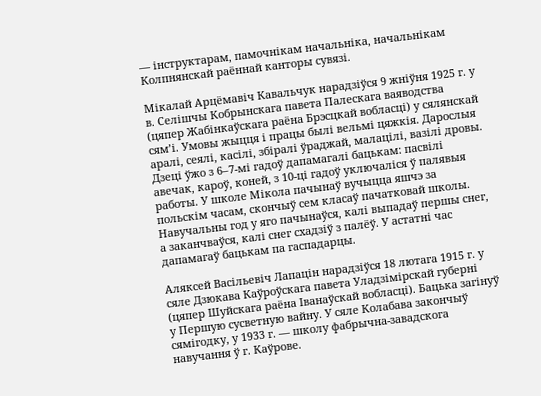— інструктарам, памочнікам начальніка, начальнікам Колпнянскай раённай канторы сувязі.

Мікалай Арцёмавіч Кавальчук нарадзіўся 9 жніўня 1925 г. у в. Селішчы Кобрынскага павета Палескага ваяводства (цяпер Жабінкаўскага раёна Брэсцкай вобласці) у сялянскай сям’і. Умовы жыцця і працы былі вельмі цяжкія. Дарослыя аралі, сеялі, касілі, збіралі ўраджай, малацілі, вазілі дровы. Дзеці ўжо з 6–7-мі гадоў дапамагалі бацькам: пасвілі авечак, кароў, коней, з 10-ці гадоў уключаліся ў палявыя работы. У школе Мікола пачынаў вучыцца яшчэ за польскім часам, скончыў сем класаў пачатковай школы. Навучальны год у яго пачынаўся, калі выпадаў першы снег, а заканчваўся, калі снег схадзіў з палёў. У астатні час дапамагаў бацькам па гаспадарцы.

Аляксей Васільевіч Лапацін нарадзіўся 18 лютага 1915 г. у сяле Дзюкава Каўроўскага павета Уладзімірскай губерні (цяпер Шуйскага раёна Іванаўскай вобласці). Бацька загінуў у Першую сусветную вайну. У сяле Колабава закончыў сямігодку, у 1933 г. — школу фабрычна-завадскога навучання ў г. Каўрове.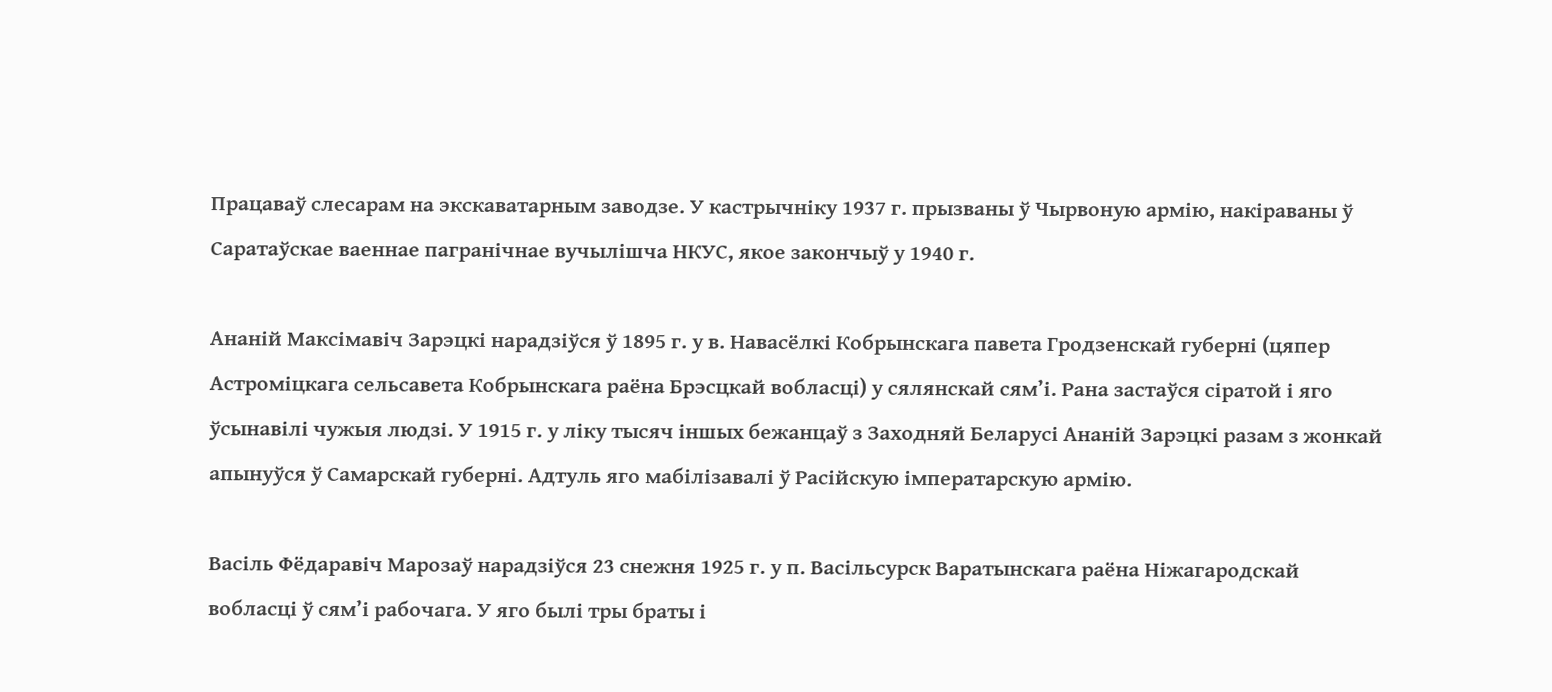Працаваў слесарам на экскаватарным заводзе. У кастрычніку 1937 г. прызваны ў Чырвоную армію, накіраваны ў Саратаўскае ваеннае пагранічнае вучылішча НКУС, якое закончыў у 1940 г.

Ананій Максімавіч Зарэцкі нарадзіўся ў 1895 г. у в. Навасёлкі Кобрынскага павета Гродзенскай губерні (цяпер Астроміцкага сельсавета Кобрынскага раёна Брэсцкай вобласці) у сялянскай сям’і. Рана застаўся сіратой і яго ўсынавілі чужыя людзі. У 1915 г. у ліку тысяч іншых бежанцаў з Заходняй Беларусі Ананій Зарэцкі разам з жонкай апынуўся ў Самарскай губерні. Адтуль яго мабілізавалі ў Расійскую імператарскую армію.

Васіль Фёдаравіч Марозаў нарадзіўся 23 снежня 1925 г. у п. Васільсурск Варатынскага раёна Ніжагародскай вобласці ў сям’і рабочага. У яго былі тры браты і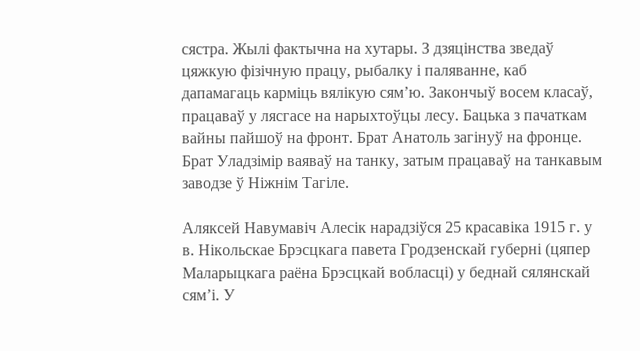сястра. Жылі фактычна на хутары. З дзяцінства зведаў цяжкую фізічную працу, рыбалку і паляванне, каб дапамагаць карміць вялікую сям’ю. Закончыў восем класаў, працаваў у лясгасе на нарыхтоўцы лесу. Бацька з пачаткам вайны пайшоў на фронт. Брат Анатоль загінуў на фронце. Брат Уладзімір ваяваў на танку, затым працаваў на танкавым заводзе ў Ніжнім Тагіле.

Аляксей Навумавіч Алесік нарадзіўся 25 красавіка 1915 г. у в. Нікольскае Брэсцкага павета Гродзенскай губерні (цяпер Маларыцкага раёна Брэсцкай вобласці) у беднай сялянскай сям’і. У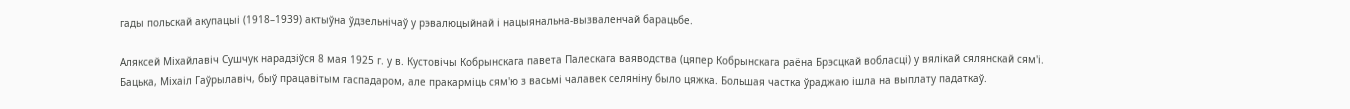гады польскай акупацыі (1918–1939) актыўна ўдзельнічаў у рэвалюцыйнай і нацыянальна-вызваленчай барацьбе.

Аляксей Міхайлавіч Сушчук нарадзіўся 8 мая 1925 г. у в. Кустовічы Кобрынскага павета Палескага ваяводства (цяпер Кобрынскага раёна Брэсцкай вобласці) у вялікай сялянскай сям'і. Бацька, Міхаіл Гаўрылавіч, быў працавітым гаспадаром, але пракарміць сям'ю з васьмі чалавек селяніну было цяжка. Большая частка ўраджаю ішла на выплату падаткаў.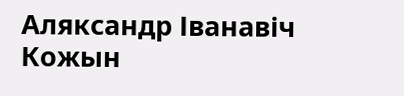Аляксандр Іванавіч Кожын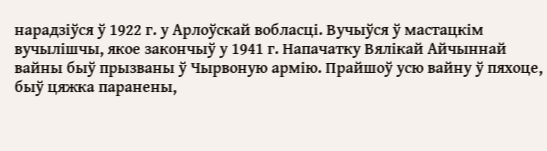нарадзіўся ў 1922 г. у Арлоўскай вобласці. Вучыўся ў мастацкім вучылішчы, якое закончыў у 1941 г. Напачатку Вялікай Айчыннай вайны быў прызваны ў Чырвоную армію. Прайшоў усю вайну ў пяхоце, быў цяжка паранены,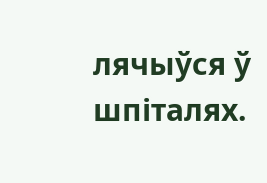лячыўся ў шпіталях.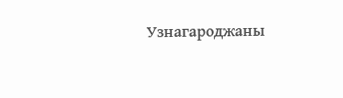Узнагароджаны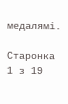медалямі.

Старонка 1 з 19